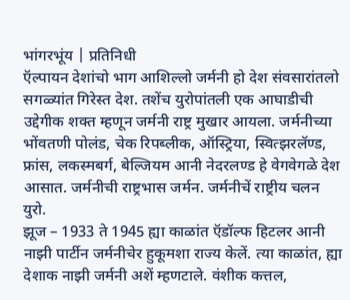भांगरभूंय | प्रतिनिधी
ऍल्पायन देशांचो भाग आशिल्लो जर्मनी हो देश संवसारांतलो सगळ्यांत गिरेस्त देश. तशेंच युरोपांतली एक आघाडीची उद्देगीक शक्त म्हणून जर्मनी राष्ट्र मुखार आयला. जर्मनीच्या भोंवतणी पोलंड, चेक रिपब्लीक, ऑस्ट्रिया, स्वित्झरलॅण्ड, फ्रांस, लकस्मबर्ग, बेल्जियम आनी नेदरलण्ड हे वेगवेगळे देश आसात. जर्मनीची राष्ट्रभास जर्मन. जर्मनीचें राष्ट्रीय चलन युरो.
झूज – 1933 ते 1945 ह्या काळांत ऍडॉल्फ हिटलर आनी नाझी पार्टीन जर्मनीचेर हुकूमशा राज्य केलें. त्या काळांत, ह्या देशाक नाझी जर्मनी अशें म्हणटाले. वंशीक कत्तल,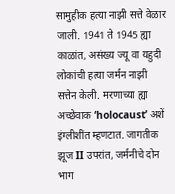सामुहीक हत्या नाझी सत्ते वेळार जाली. 1941 ते 1945 ह्या काळांत, असंख्य ज्यू वा यहुदी लोकांची हत्या जर्मन नाझी सत्तेन केली. मरणाच्या ह्या अच्छेवाक ‘holocaust’ अशें इंग्लीशींत म्हणटात. जागतीक झूज II उपरांत, जर्मनीचे दोन भाग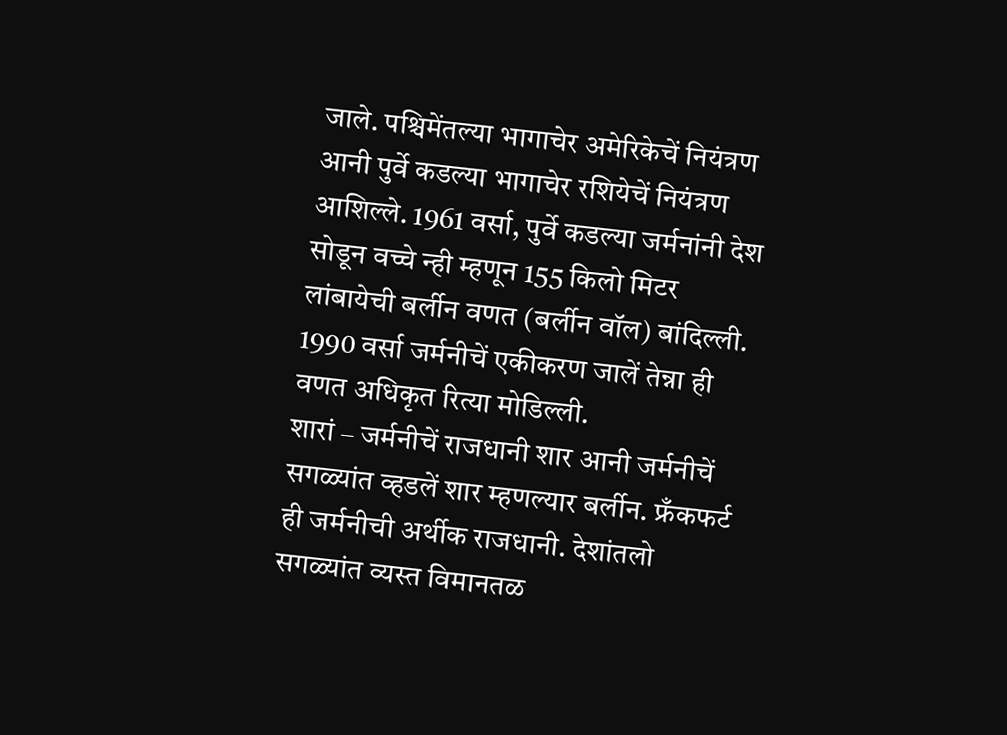जाले. पश्चिमेंतल्या भागाचेर अमेरिकेचें नियंत्रण आनी पुर्वे कडल्या भागाचेर रशियेचें नियंत्रण आशिल्ले. 1961 वर्सा, पुर्वे कडल्या जर्मनांनी देश सोडून वच्चे न्ही म्हणून 155 किलो मिटर लांबायेची बर्लीन वणत (बर्लीन वॉल) बांदिल्ली. 1990 वर्सा जर्मनीचें एकीकरण जालें तेन्ना ही वणत अधिकृत रित्या मोडिल्ली.
शारां – जर्मनीचें राजधानी शार आनी जर्मनीचें सगळ्यांत व्हडलें शार म्हणल्यार बर्लीन. फ्रँकफर्ट ही जर्मनीची अर्थीक राजधानी. देशांतलो सगळ्यांत व्यस्त विमानतळ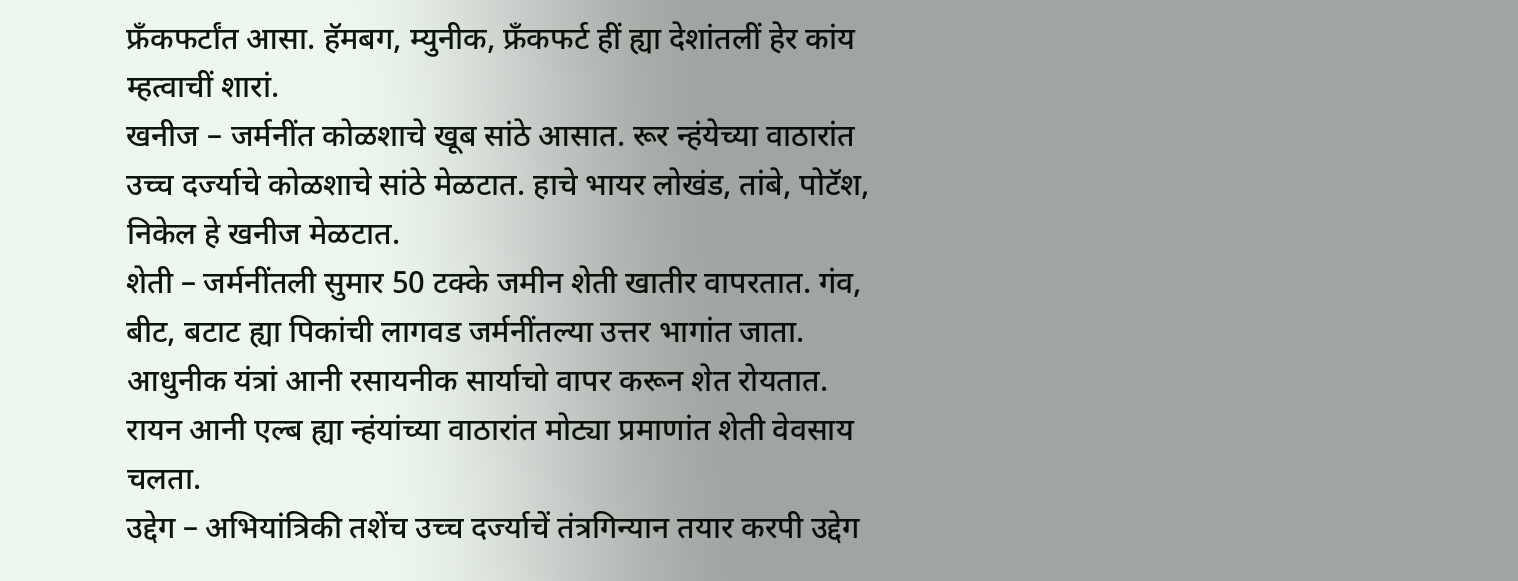फ्रँकफर्टांत आसा. हॅमबग, म्युनीक, फ्रँकफर्ट हीं ह्या देशांतलीं हेर कांय म्हत्वाचीं शारां.
खनीज – जर्मनींत कोळशाचे खूब सांठे आसात. रूर न्हंयेच्या वाठारांत उच्च दर्ज्याचे कोळशाचे सांठे मेळटात. हाचे भायर लोखंड, तांबे, पोटॅश, निकेल हे खनीज मेळटात.
शेती – जर्मनींतली सुमार 50 टक्के जमीन शेती खातीर वापरतात. गंव, बीट, बटाट ह्या पिकांची लागवड जर्मनींतल्या उत्तर भागांत जाता. आधुनीक यंत्रां आनी रसायनीक सार्याचो वापर करून शेत रोयतात. रायन आनी एल्ब ह्या न्हंयांच्या वाठारांत मोट्या प्रमाणांत शेती वेवसाय चलता.
उद्देग – अभियांत्रिकी तशेंच उच्च दर्ज्याचें तंत्रगिन्यान तयार करपी उद्देग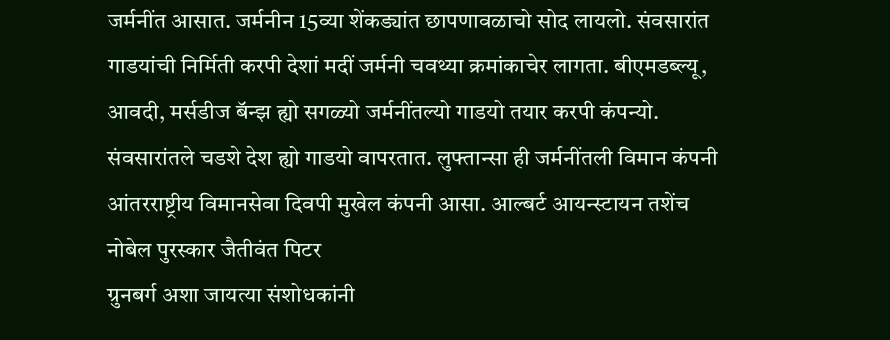जर्मनींत आसात. जर्मनीन 15व्या शेंकड्यांत छापणावळाचो सोद लायलो. संवसारांत गाडयांची निर्मिती करपी देशां मदीं जर्मनी चवथ्या क्रमांकाचेर लागता. बीएमडब्ल्यू, आवदी, मर्सडीज बॅन्झ ह्यो सगळ्यो जर्मनींतल्यो गाडयो तयार करपी कंपन्यो. संवसारांतले चडशे देश ह्यो गाडयो वापरतात. लुफ्तान्सा ही जर्मनींतली विमान कंपनी आंतरराष्ट्रीय विमानसेवा दिवपी मुखेल कंपनी आसा. आल्बर्ट आयन्स्टायन तशेंच नोबेल पुरस्कार जैतीवंत पिटर
ग्रुनबर्ग अशा जायत्या संशोधकांनी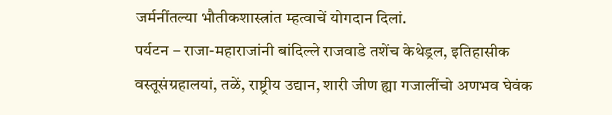जर्मनींतल्या भौतीकशास्त्रांत म्हत्वाचें योगदान दिलां.
पर्यटन – राजा-महाराजांनी बांदिल्ले राजवाडे तशेंच केथेड्रल, इतिहासीक वस्तूसंग्रहालयां, तळें, राष्ट्रीय उद्यान, शारी जीण ह्या गजालींचो अणभव घेवंक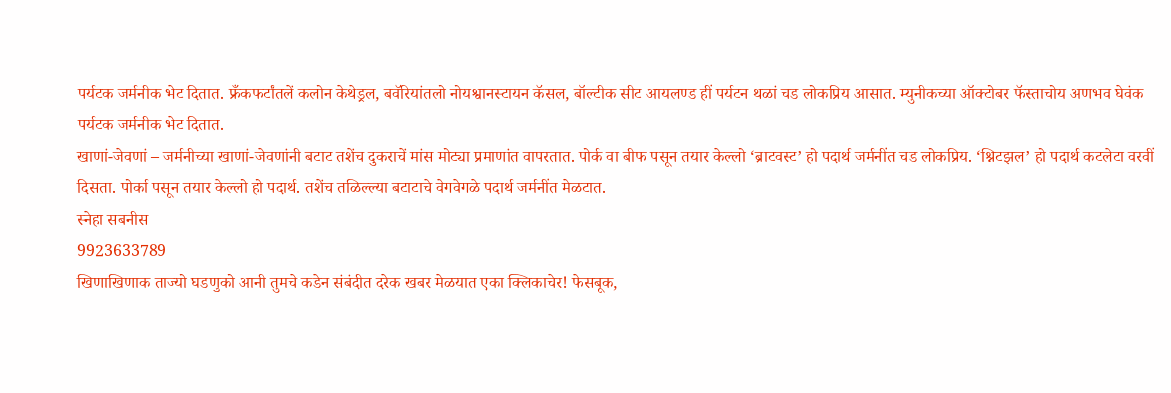पर्यटक जर्मनीक भेट दितात. फ्रँकफर्टांतलें कलोन केथेड्रल, बवॅरियांतलो नोयश्वानस्टायन कॅसल, बॉल्टीक सीट आयलण्ड हीं पर्यटन थळां चड लोकप्रिय आसात. म्युनीकच्या ऑक्टोबर फॅस्ताचोय अणभव घेवंक पर्यटक जर्मनीक भेट दितात.
खाणां-जेवणां – जर्मनीच्या खाणां-जेवणांनी बटाट तशेंच दुकराचें मांस मोट्या प्रमाणांत वापरतात. पोर्क वा बीफ पसून तयार केल्लो ‘ब्राटवस्ट’ हो पदार्थ जर्मनींत चड लोकप्रिय. ‘श्निटझल’ हो पदार्थ कटलेटा वरवीं दिसता. पोर्का पसून तयार केल्लो हो पदार्थ. तशेंच तळिल्ल्या बटाटाचे वेगवेगळे पदार्थ जर्मनींत मेळटात.
स्नेहा सबनीस
9923633789
खिणाखिणाक ताज्यो घडणुको आनी तुमचे कडेन संबंदीत दरेक खबर मेळयात एका क्लिकाचेर! फेसबूक,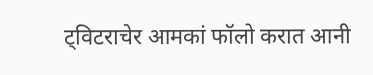ट्विटराचेर आमकां फॉलो करात आनी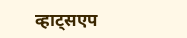व्हाट्सएप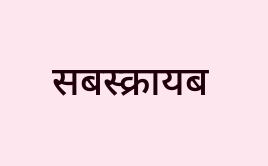सबस्क्रायब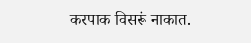करपाक विसरूं नाकात.